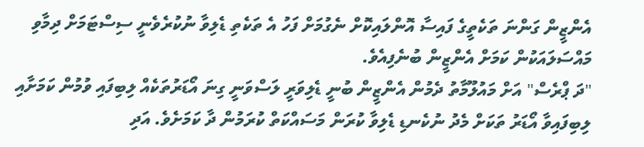އެންޒީން ގަންނަ ތަކެތީގެ ފައިސާ އޮންލައިކޮށް ނެގުމަށް ފަހު އެ ތަކެތި ޑެލިވާ ނުކުރެވެނީ ސިސްޓަމަށް ދިމާވި މައްސަލައަކުން ކަމަށް އެންޒީން ބުނެފިއެވެ.
"ދަ ޕްރެސް" އަށް މައުލޫމާތު ދެމުން އެންޒީން ބުނީ ޑެލިވަރީ ލަސްވަނީ ގިނަ އޯޑަރުތަކެއް ލިބިފައި ވުމުން ކަމަށާއި ލިބިފައިވާ އޯޑަރު ތަކަށް މެދު ނުކެނޑި ޑެލިވާ ކުރަން މަސައްކަތް ކުރަމުން ދާ ކަމަށެވެ. އަދި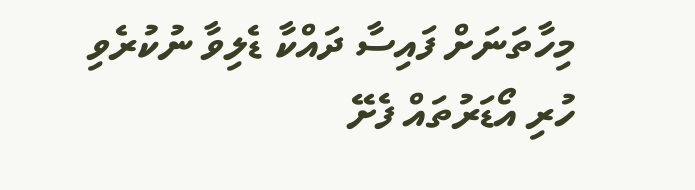މިހާތަނަށް ފައިސާ ދައްކާ ޑެލިވާ ނުކުރެވި ހުރި އޯޑަރުތައް ފެށޭ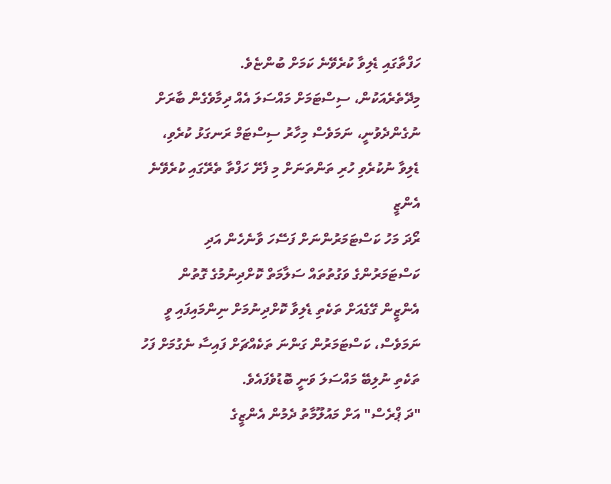ހަފްތާގައި ޑެލިވާ ކުރެވޭނެ ކަމަށް ބުންޏެވެ.
މިދޭތެރެއަކުން، ސިސްޓަމަށް މައްސަލަ އެއް ދިމާވެގެން ބާރަށް ނުގެންދެވުނީ، ނަމަވެސް މިހާރު ސިސްޓަމް ރަނގަޅު ކުރެވި، ޑެލިވާ ނުކުރެވި ހުރި ތަންތަނަށް މި ފެށޭ ހަފްތާ ތެރޭގައި ކުރެވޭނެ
އެންޒީ
ރޯދަ މަހު ކަސްޓަމަރުންނަށް ފަސޭހަ ވާނެހެން އަދި ކަސްޓަމަރުންގެ ވަގުތުތައް ސަލާމަތް ކޮށްދިނުމުގެ ގޮތުން އެންޒީން ގޭގެއަށް ތަކެތި ޑެލިވާ ކޮށްދިނުމަށް ނިންމައިފައި ވީ ނަމަވެސް، ކަސްޓަމަރުން ގަންނަ ތަކެއްޗަށް ފައިސާ ނެގުމަށް ފަހު ތަކެތި ނުލިބޭ މައްސަލަ ވަނީ ބޮޑުވެފައެވެ.
"ދަ ޕްރެސް" އަށް މައުލޫމާތު ދެމުން އެންޒީގެ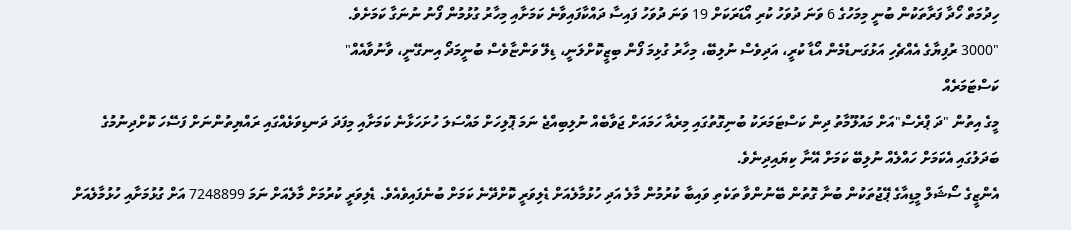ހިދުމަތް ހޯދާ ފަރާތަކުން ބުނީ މިމަހުގެ 6 ވަނަ ދުވަހު ކުރި އޯޑަރަކަށް 19 ވަނަ ދުވަހު ފައިސާ ދައްކާފައިވާނެ ކަމަށާއި މިހާރު ގުޅުމުން ފޯނު ނުނަގާ ކަމަށެވެ.
"3000 ރުފިޔާގެ އެއްޗެހި އަޅުގަނޑުމެން އޯޑާ ކުރީ، އަދިވެސް ނުލިބޭ، މިހާރު ގުޅިމަ ފޯން ބިޒީކޮށްލަނީ، ޑިލޭ ވަންޏާވެސް ބުނީމަދޯ އިނގޭނީ، ވާނުވާއެއް"
ކަސްޓަމަރެއް
މީގެ އިތުން "ދަ ޕްރެސް"އަށް މައުލޫމާތު ދިން ކަސްޓަމަރަކު ބުނިގޮތުގައި މިރެއާ ހަމައަށް ޖަވާބެއް ނުލިބިއްޖެ ނަމަ ޕޮލިހަށް މައްސަލަ ހުށަހަޅާނެ ކަމަށާއި މިފަދަ ދަނޑިވަޅެއްގައި ރައްޔިތުންނަށް ފަސޭހަ ކޮށްދިނުމުގެ ބަދަލުގައި އެކަމަށް ހައްލެއް ނުލިބޭ ކަމަށް އޭނާ ކިޔައިދިނެވެ.
އެންޒީގެ ސޯޝަލް މީޑިއާގެ ޕޭޖުތަކުން ބުނާ ގޮތުން ބޭނުންވާ ތަކެތި ވައިބާ ކުރުމުން މާލެ އަދި ހުޅުމާލެއަށް ޑެލިވަރީ ކޮށްދޭނެ ކަމަށް ބުނެފައިވެއެވެ. ޑެލިވަރީ ކުރުމަށް މާލެއަށް ނަމަ 7248899 އަށް ގުޅުމަށާއި ހުޅުމާލެއަށް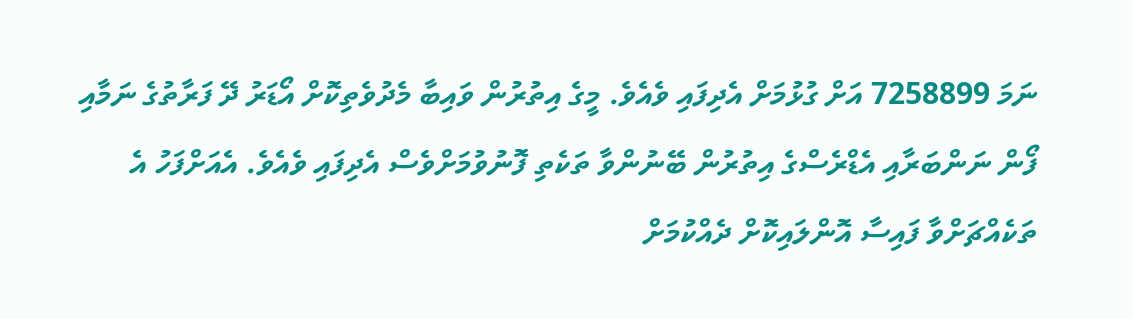ނަމަ 7258899 އަށް ގުޅުމަށް އެދިފައި ވެއެވެ. މީގެ އިތުރުން ވައިބާ މެދުވެތިކޮށް އޯޑަރު ދޭ ފަރާތުގެ ނަމާއި ފޯން ނަންބަރާއި އެޑްރެސްގެ އިތުރުން ބޭނުންވާ ތަކެތި ފޮނުވުމަށްވެސް އެދިފައި ވެއެވެ. އެއަށްފަހު އެ ތަކެއްޗަށްވާ ފައިސާ އޮންލައިކޮށް ދެއްކުމަށް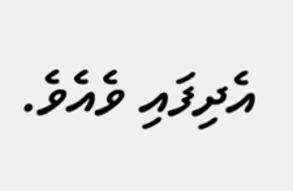އެދިފައި ވެއެވެ.